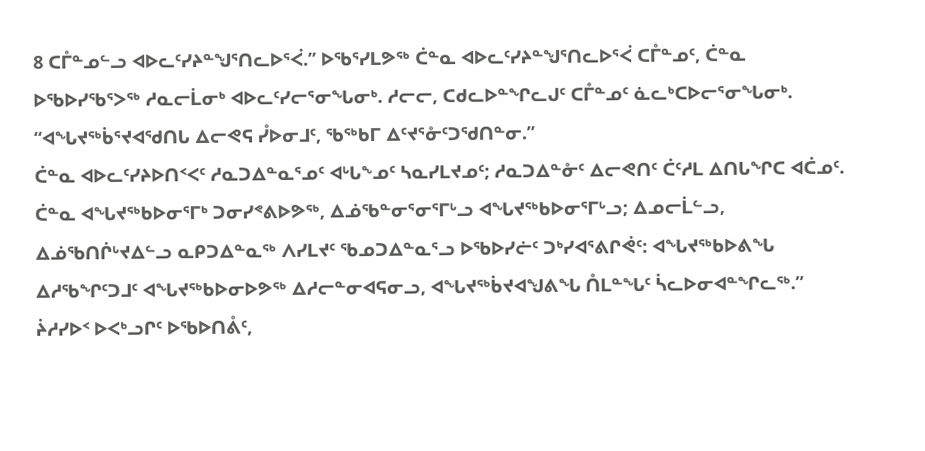8 ᑕᒤᓐᓄᓪᓗ ᐊᐅᓚᑦᓯᔨᓐᖑᕐᑎᓚᐅᕐᐹ.” ᐅᖃᕐᓯᒪᕗᖅ ᑖᓐᓇ ᐊᐅᓚᑦᓯᔨᓐᖑᕐᑎᓚᐅᕐᐹ ᑕᒤᓐᓄᑦ, ᑖᓐᓇ ᐅᖃᐅᓯᖃᕐᐳᖅ ᓱᓇᓕᒫᓂᒃ ᐊᐅᓚᑦᓯᓕᕐᓂᖓᓂᒃ. ᓱᓕᓕ, ᑕᑯᓚᐅᓐᖏᓚᒍᑦ ᑕᒤᓐᓄᑦ ᓈᓚᒃᑕᐅᓕᕐᓂᖓᓂᒃ.
“ᐊᖓᔪᖅᑳᕐᔪᐊᖁᑎᒐ ᐃᓕᕙᕋ ᓮᐅᓂᒧᑦ, ᖃᖅᑲᒥ ᐃᑦᔪᕐᓁᑦᑐᖁᑎᓐᓂ.”
ᑖᓐᓇ ᐊᐅᓚᑦᓯᔨᐅᑎᑉᐸᑦ ᓱᓇᑐᐃᓐᓇᕐᓄᑦ ᐊᒡᒐᖕᓄᑦ ᓴᓇᓯᒪᔪᓄᑦ; ᓱᓇᑐᐃᓐᓁᑦ ᐃᓕᕙᑎᑦ ᑖᑦᓱᒪ ᐃᑎᒐᖏᑕ ᐊᑖᓄᑦ.
ᑖᓐᓇ ᐊᖓᔪᖅᑲᐅᓂᕐᒥᒃ ᑐᓂᓯᕝᕕᐅᕗᖅ, ᐃᓅᖃᓐᓂᕐᓂᕐᒥᒡᓗ ᐊᖓᔪᖅᑲᐅᓂᕐᒥᒡᓗ; ᐃᓄᓕᒫᓪᓗ, ᐃᓅᖃᑎᒌᒡᔪᐃᓪᓗ ᓇᑭᑐᐃᓐᓇᖅ ᐱᓯᒪᔪᑦ ᖃᓄᑐᐃᓐᓇᕐᓗ ᐅᖃᐅᓯᓖᑦ ᑐᒃᓯᐊᕐᕕᒋᕚᑦ: ᐊᖓᔪᖅᑲᐅᕕᖓ ᐃᓱᖃᖏᑦᑐᒧᑦ ᐊᖓᔪᖅᑲᐅᓂᐅᕗᖅ ᐃᓱᓕᓐᓂᐊᕋᓂᓗ, ᐊᖓᔪᖅᑳᔪᐊᖑᕕᖓ ᑍᒪᓐᖓᑦ ᓵᓚᐅᓂᐊᓐᖏᓚᖅ.”
ᔩᓱᓯᐅᑉ ᐅᐸᒃᓗᒋᑦ ᐅᖃᐅᑎᕔᑦ,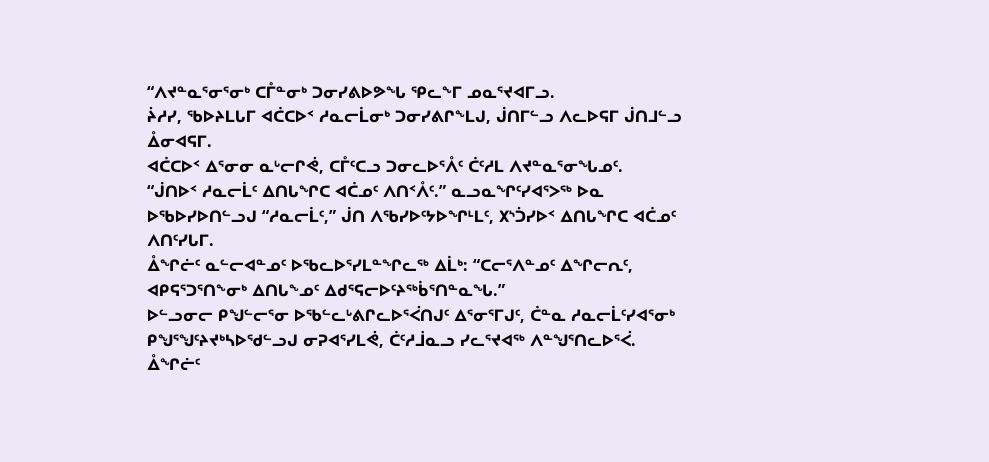“ᐱᔪᓐᓇᕐᓂᕐᓂᒃ ᑕᒤᓐᓂᒃ ᑐᓂᓯᕕᐅᕗᖓ ᕿᓚᖕᒥ ᓄᓇᕐᔪᐊᒥᓗ.
ᔩᓱᓯ, ᖃᐅᔨᒪᒐᒥ ᐊᑖᑕᐅᑉ ᓱᓇᓕᒫᓂᒃ ᑐᓂᓯᕕᒋᖕᒪᒍ, ᒎᑎᒥᓪᓗ ᐱᓚᐅᕋᒥ ᒎᑎᒧᓪᓗ ᐂᓂᐊᕋᒥ.
ᐊᑖᑕᐅᑉ ᐃᕐᓂᓂ ᓇᒡᓕᒋᕚ, ᑕᒤᑦᑕᓗ ᑐᓂᓚᐅᕐᐰᑦ ᑖᑦᓱᒪ ᐱᔪᓐᓇᕐᓂᖓᓄᑦ.
“ᒎᑎᐅᑉ ᓱᓇᓕᒫᑦ ᐃᑎᒐᖏᑕ ᐊᑖᓄᑦ ᐱᑎᑉᐰᑦ.” ᓇᓗᓇᖏᑦᓯᐊᕐᐳᖅ ᐅᓇ ᐅᖃᐅᓯᐅᑎᓪᓗᒍ “ᓱᓇᓕᒫᑦ,” ᒎᑎ ᐱᖃᓯᐅᑦᔭᐅᖏᒻᒪᑦ, ᙭ᔅᑑᓯᐅᑉ ᐃᑎᒐᖏᑕ ᐊᑖᓄᑦ ᐱᑎᑦᓯᒐᒥ.
ᐂᖏᓖᑦ ᓇᓪᓕᐊᓐᓄᑦ ᐅᖃᓚᐅᕐᓯᒪᓐᖏᓚᖅ ᐃᒫᒃ: “ᑕᓕᕐᐱᓐᓄᑦ ᐃᖏᓕᕆᑦ, ᐊᑭᕋᕐᑐᕐᑎᖕᓂᒃ ᐃᑎᒐᖕᓄᑦ ᐃᑯᕐᕋᓕᐅᑦᔨᖅᑳᕐᑎᓐᓇᖓ.”
ᐅᓪᓗᓂᓕ ᑭᖑᓪᓕᕐᓂ ᐅᖃᓪᓚᒡᕕᒋᓚᐅᕐᐹᑎᒍᑦ ᐃᕐᓂᕐᒥᒍᑦ, ᑖᓐᓇ ᓱᓇᓕᒫᑦᓯᐊᕐᓂᒃ ᑭᖑᕐᖑᑦᔨᔪᒃᓴᐅᖁᓪᓗᒍ ᓂᕈᐊᕐᓯᒪᕚ, ᑖᑦᓱᒨᓇᓗ ᓯᓚᕐᔪᐊᖅ ᐱᓐᖑᕐᑎᓚᐅᕐᐹ.
ᐂᖏᓖᑦ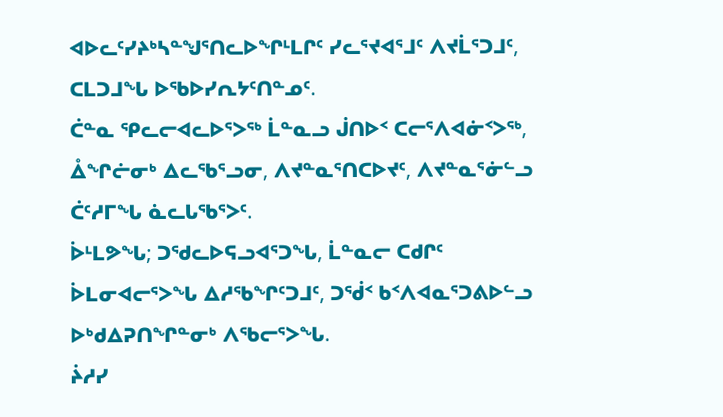ᐊᐅᓚᑦᓯᔨᒃᓴᓐᖑᕐᑎᓚᐅᖏᒻᒪᒋᑦ ᓯᓚᕐᔪᐊᕐᒧᑦ ᐱᔪᒫᕐᑐᒧᑦ, ᑕᒪᑐᒧᖓ ᐅᖃᐅᓯᕆᔭᑦᑎᓐᓄᑦ.
ᑖᓐᓇ ᕿᓚᓕᐊᓚᐅᕐᐳᖅ ᒫᓐᓇᓗ ᒎᑎᐅᑉ ᑕᓕᕐᐱᐊᓃᑉᐳᖅ, ᐂᖏᓖᓂᒃ ᐃᓚᖃᕐᓗᓂ, ᐱᔪᓐᓇᕐᑎᑕᐅᔪᑦ, ᐱᔪᓐᓇᕐᓃᓪᓗ ᑖᑦᓱᒥᖓ ᓈᓚᒐᖃᕐᐳᑦ.
ᐆᒻᒪᕗᖓ; ᑐᖁᓚᐅᕋᓗᐊᕐᑐᖓ, ᒫᓐᓇᓕ ᑕᑯᒋᑦ ᐆᒪᓂᐊᓕᕐᐳᖓ ᐃᓱᖃᖏᑦᑐᒧᑦ, ᑐᖂᑉ ᑲᑉᐱᐊᓇᕐᑐᕕᐅᓪᓗ ᐅᒃᑯᐃᕈᑎᖏᓐᓂᒃ ᐱᖃᓕᕐᐳᖓ.
ᔩᓱᓯ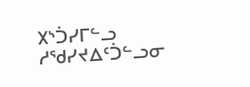᙭ᔅᑑᓯᒥᓪᓗ ᓱᖁᓯᔪᐃᑦᑑᓪᓗᓂ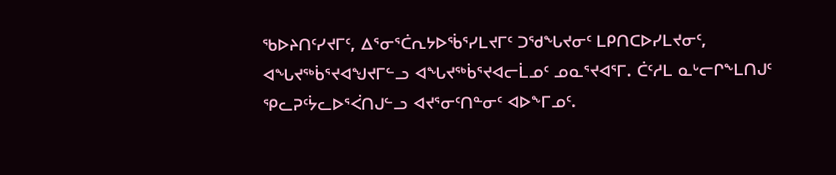ᖃᐅᔨᑎᑦᓯᔪᒥᑦ, ᐃᕐᓂᕐᑖᕆᔭᐅᖄᕐᓯᒪᔪᒥᑦ ᑐᖁᖓᔪᓂᑦ ᒪᑭᑎᑕᐅᓯᒪᔪᓂᑦ, ᐊᖓᔪᖅᑳᕐᔪᐊᖑᔪᒥᓪᓗ ᐊᖓᔪᖅᑳᕐᔪᐊᓕᒫᓄᑦ ᓄᓇᕐᔪᐊᕐᒥ. ᑖᑦᓱᒪ ᓇᒡᓕᒋᖕᒪᑎᒍᑦ ᕿᓚᕈᑦᔮᓚᐅᕐᐹᑎᒍᓪᓗ ᐊᔪᕐᓂᑦᑎᓐᓂᑦ ᐊᐅᖕᒥᓄᑦ.